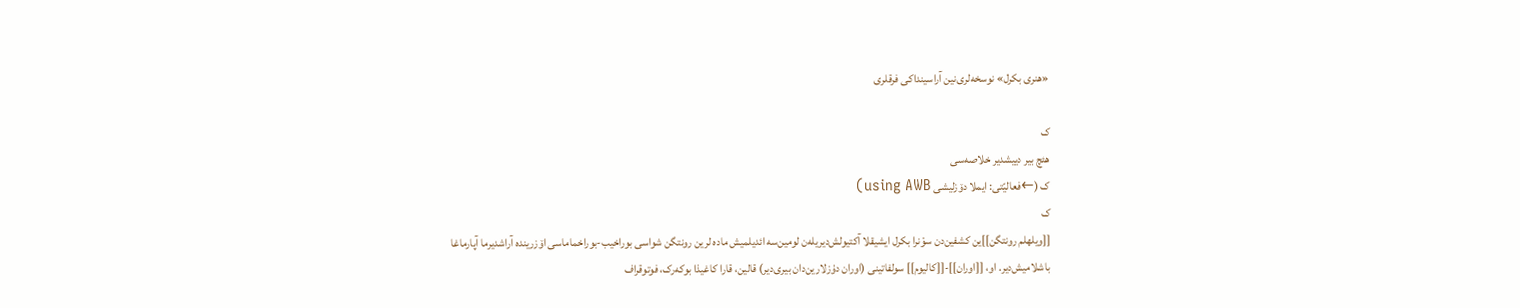«هنری بکرل» نوسخه‌لری‌نین آراسینداکی فرقلری

ک
هئچ بیر دییشدیر خلاصه‌سی
ک (←فعالیّتی: ایملا دۆزلیشی using AWB)
ک
[[ویلهلم رونتگن]]ین کشفین‌دن سوْنرا بکرل ایشیقلا آکتیولش‌دیریله‌ن لومین‌سه ائدیلمیش ماده لرین رونتگن شواسی بوراخیب-بوراخماماسی اۆزرینده آراشدیرما آپارماغا باشلامیش‌دیر. او، [[اوران]]-[[کالیوم]] سولفاتینی (اوران دۇزلارین‌دان بیری‌دیر) قالین، قارا کاغیذا بوکه‌رک، فوتوقراف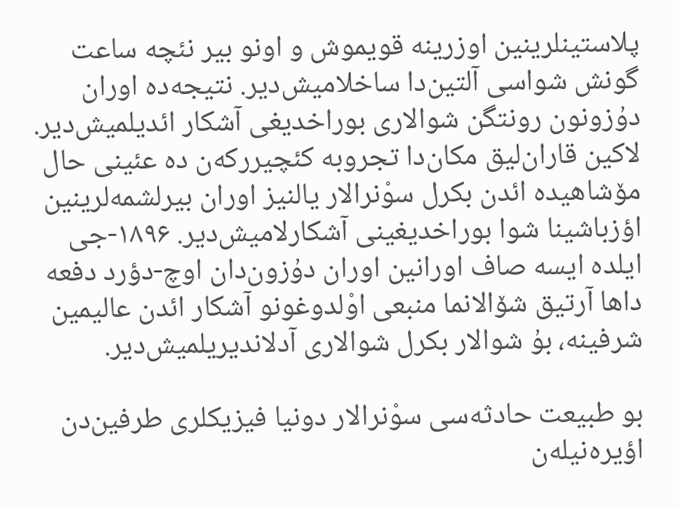پلاستینلرینین اوزرینه قویموش و اونو بیر نئچه ساعت گونش شواسی آلتین‌دا ساخلامیش‌دیر. نتیجه‌ده اوران دۇزونون رونتگن شوالاری بوراخدیغی آشکار ائدیلمیش‌دیر. لاکین قاران‌لیق مکان‌دا تجروبه کئچیررکه‌ن ده عئینی حال مۆشاهیده ائدن بکرل سوْنرالار یالنیز اوران بیرلشمه‌لرینین اؤزباشینا شوا بوراخدیغینی آشکارلامیش‌دیر. ۱۸۹۶-جی ایلده ایسه صاف اورانین اوران دۇزون‌دان اوچ-دؤرد دفعه داها آرتیق شۆالانما منبعی اوْلدوغونو آشکار ائدن عالیمین شرفینه، بۇ شوالار بکرل شوالاری آدلاندیریلمیش‌دیر.

بو طبیعت حادثه‌سی سوْنرالار دونیا فیزیکلری طرفین‌دن اؤیره‌نیله‌ن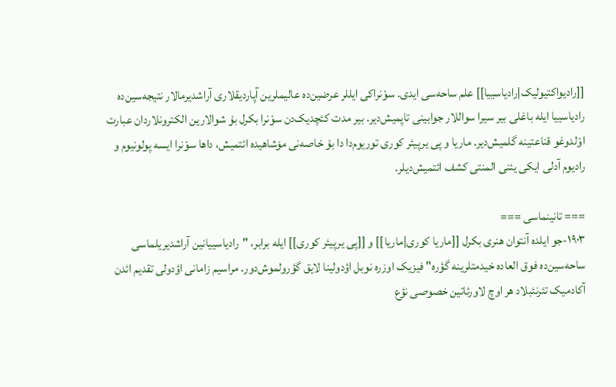[[رادیواکتیولیک|رادیاسییا]] علم ساحه‌سی ایدی. سوْنراکی ایللر عرضین‌ده عالیملرین آپاردیقلاری آراشدیرمالار نتیجه‌سین‌ده رادیاسییا ایله باغلی بیر سیرا سواللار جوابینی تاپمیش‌دیر. بیر مدت کئچدیک‌دن سوْنرا بکرل بۇ شوالارین الکترونلاردان عبارت اوْلدوغو قناعتینه گلمیش‌دیر. ماریا و پی یرپیئر کوری توریوم‌دا دا بۇ خاصه‌نی مۆشاهیده ائتمیش، داها سوْنرا ایسه پولونیوم و رادیوم آدلی ایکی یئنی المنتی کشف ائتمیش‌دیلر.

=== تانینماسی ===
۱۹۰۳-جو ایلده آنتوان هنری بکرل [[ماریا کوری|ماریا]] و [[پی یرپیئر کوری]] ایله برابر، "رادیاسییانین آراشدیریلماسی ساحه‌سین‌ده فوق العاده خیدمتلرینه گؤره" فیزیک اوزره نوبل اؤدولینا لایق گؤرولموش‌دور. مراسیم زامانی اؤدولی تقدیم ائدن آکادمیک تئرنئبلاد هر اوچ لاورئاتین خصوصی نؤع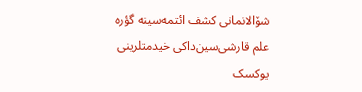شۆالانمانی کشف ائتمه‌سینه گؤره علم قارشی‌سین‌داکی خیدمتلرینی یوکسک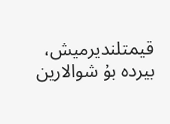قیمتلندیرمیش، بیرده بۇ شوالارین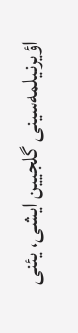اؤیرنیلمه‌سینی گلجیین ایشی، یئنی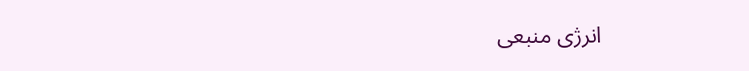انرژی منبعی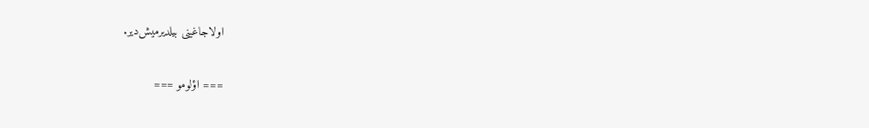اولاجاغینی بیلدیرمیش‌دیر.

=== اؤلومو ===